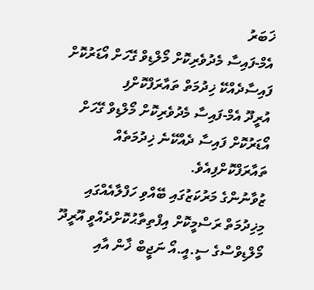ޚަބަރު
އެމް-ފައިސާ މެދުވެރިކޮށް މޯލްޑިވް ގޭހަށް އޯޑަރުކޮށް ފައިސާދެއްކޭ ޚިދުމަތް ތައާރަފްކޮށްފި
އުރީދޫ އެމް-ފައިސާ މެދުވެރިކޮށް މޯލްޑިވް ގޭހަށް އޯޑަރުކޮށް ފައިސާ ދެއްކޭނެ ޚިދުމަތެއް ތައާރަފްކޮށްފިއެވެ.
ޒުވާނުންގެ މަރުކަޒުގައި ބޭއްވި ހަފްލާއެއްގައި މިޚިދުމަތް ރަސްމީކޮށް އިފްތިތާޙުކޮށްދެއްވީ އޫރީދޫ މޯލްޑިވްސްގެ ސީ.އީ.އޯ ނަޖީބް ޚާން އާއި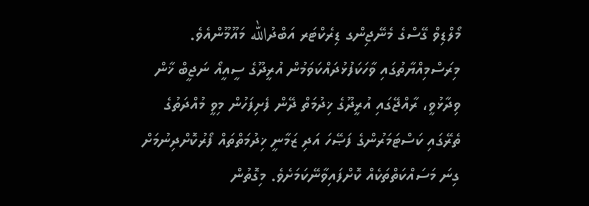މޯލްޑިވް ގޭސްގެ މެނޭޖިންގ ޑިރެކްޓަރ އަބްދުالله މައޫމޫންއެވެ.
މިރަސްމިއްޔާތުގައި ވާހަކަފުޅުދައްކަވަމުން އުރީދޫގެ ސީއީއޯ ނަޖީބް ޚާން ވިދާޅުވީ، ރާއްޖޭގައި އުރީދޫގެ ޚިދުމަތް ދޭން ފެށިފަހުން މިވީ މުއްދަތުގެ ތެރޭގައި ކަސްޓަމަރުންގެ ފަޞޭހަ އަދި ޒަމާނީ ޚިދުމަތްތައް ފޯރުކޮށްދިނުމަށް ގިނަ މަސައްކަތްތަކެއް ކޮށްފައިވާނޭކަމަށެވެ. މިގޮތުން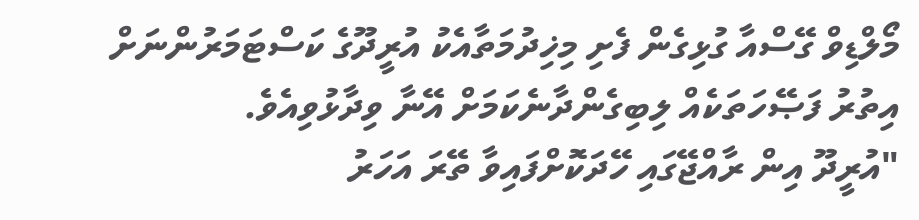މޯލްޑިވް ގޭސްއާ ގުޅިގެން ފެށި މިޚިދުމަތާއެކު އުރީދޫގެ ކަސްޓަމަރުންނަށް އިތުރު ފަޞޭހަތަކެއް ލިބިގެންދާނެކަމަށް އޭނާ ވިދާޅުވިއެވެ.
"އުރީދޫ އިން ރާއްޖޭގައި ހޭދަކޮށްފައިވާ ތޭރަ އަހަރު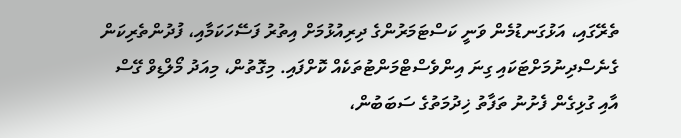ތެރޭގައި، އަޅުގަނޑުމެން ވަނީ ކަސްޓަމަރުންގެ ދިރިއުޅުމަށް އިތުރު ފަސޭހަކަމާއި، ފުދުންތެރިކަން ގެނެސްދިނުމަށްޓަކައި ގިނަ އިންވެސްޓްމަންޓުތަކެއް ކޮށްފައި. މިގޮތުން، މިއަދު މޯލްޑިވް ގޭސް އާއި ގުޅިގެން ފެށުނު ތަފާތު ޚިދުމަތުގެ ސަބަބުން،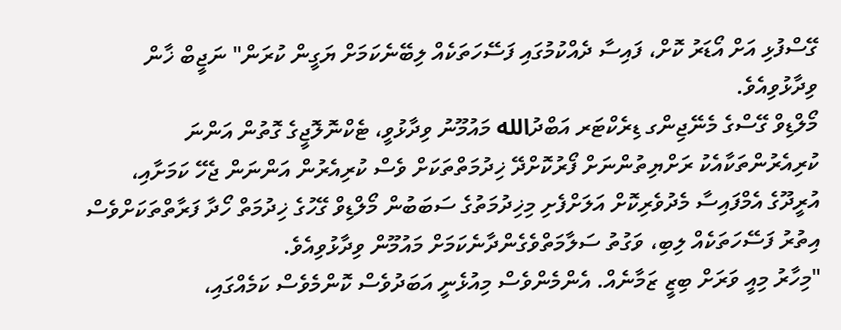ގޭސްފުޅި އަށް އޯޑަރު ކޮށް، ފައިސާ ދެއްކުމުގައި ފަސޭހަތަކެއް ލިބޭނެކަމަށް ޔަގީން ކުރަން" ނަޖީބް ޚާން ވިދާޅުވިއެވެ.
މޯލްޑިވް ގޭސްގެ މެނޭޖިންގ ޑިރެކްޓަރ އަބްދުالله މައުމޫނު ވިދާޅުވީ، ޓެކްނޮލޮޖީގެ ގޮތުން އަންނަ ކުރިއެރުންތަކާއެކު ރަށްޔިތުންނަށް ފޯރުކޮށްދޭ ޚިދުމަތްތަކަށް ވެސް ކުރިއެރުން އަންނަން ޖެހޭ ކަމަށާއި، އުރީދޫގެ އެމްފައިސާ މެދުވެރިކޮށް އަލަށްފެށި މިޚިދުމަތުގެ ސަބަބުން މޯލްޑިވް ގޭހުގެ ޚިދުމަތް ހޯދާ ފަރާތްތަކަށްވެސް އިތުރު ފަސޭހަތަކެއް ލިބި، ވަގުތު ސަލާމަތްވެގެންދާނެކަމަށް މައުމޫން ވިދާޅުވިއެވެ.
"މިހާރު މިއީ ވަރަށް ބިޒީ ޒަމާނެއް. އެންމެންވެސް މިއުޅެނީ އަބަދުވެސް ކޮންމެވެސް ކަމެއްގައި،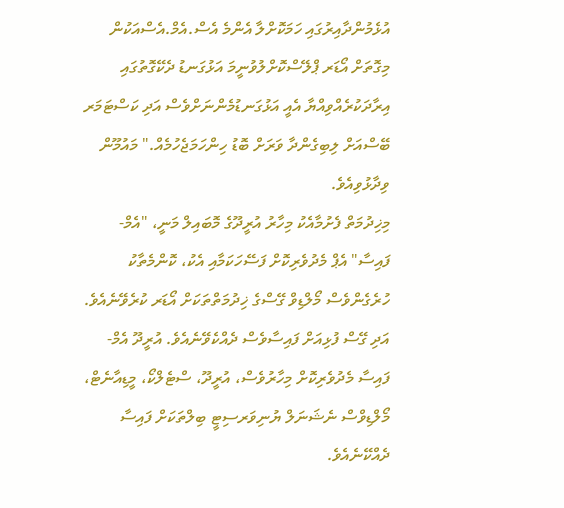އުޅެމުންދާއިރުގައި ހަމަކޮށްލާ އެންމެ އެސް.އެމް.އެސްއަކުން މިގޮތަށް އޯޑަރ ޕްލޭސްކޮށްލުވުނީމަ އަޅުގަނޑު ދެކޭގޮތުގައި އިރާދަކުރެއްވިއްޔާ އެއީ އަޅުގަނޑުމެންނަށްވެސް އަދި ކަސްޓަމަރ ބޭސްއަށް ލިބިގެންދާ ވަރަށް ބޮޑު ހިންހަމަޖެހުމެއް." މައުމޫން ވިދާޅުވިއެވެ.
މިޚިދުމަތް ފެށުމާއެކު މިހާރު އުރީދޫގެ މޮބައިލް މަނީ، "އެމް-ފައިސާ" އެޕް މެދުވެރިކޮށް ފަސޭހަކަމާއި އެކު، ކޮންމެތާކު ހުރެގެންވެސް މޯލްޑިވް ގޭސްގެ ޚިދުމަތްތަކަށް އޯޑަރ ކުރެވޭނެއެވެ. އަދި ގޭސް ފުޅިއަށް ފައިސާވެސް ދެއްކެވޭނެއެވެ. އުރީދޫ އެމް-ފައިސާ މެދުވެރިކޮށް މިހާރުވެސް، އުރީދޫ، ސްޓެލްކޯ، މީޑިއާނެޓް، މޯލްޑިވްސް ނެޝަނަލް ޔުނިވަރސިޓީ ބިލްތަކަށް ފައިސާ ދެއްކޭނެއެވެ.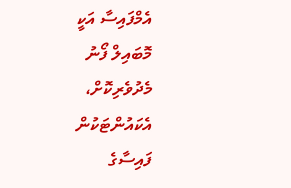އެމްފައިސާ އަކީ މޮބައިލް ފޯނު މެދުވެރިކޮށް، އެކައުންޓަކުން ފައިސާގެ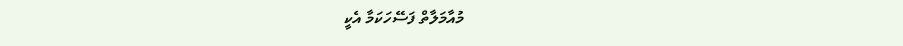މުއާމަލާތް ފަސޭހަކަމާ އެކީ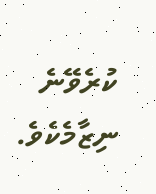ކުރެވޭނެ ނިޒާމެކެވެ.